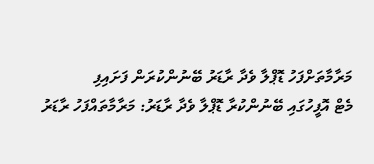މަރާމާތަށްފަހު ޑޮޕްލާ ވެދާ ރާޑަރު ބޭނުންކުރަން ފަށައިފި
މެޓް އޮފީހުގައި ބޭނުންކުރާ ޑޮޕްލާ ވެދާ ރާޑަރު: މަރާމާތައްފަހު ރާޑަރު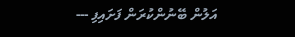އަލުން ބޭނުންކުރަން ފަށައިފި ---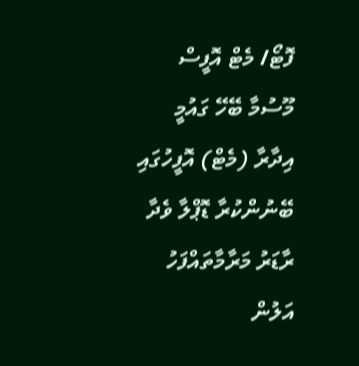ފޮޓޯ/ މެޓް އޮފީސް
މޫސުމާ ބޭހޭ ގައުމީ އިދާރާ (މެޓް) އޮފީހުގައި ބޭނުންކުރާ ޑޮޕްލާ ވެދާ ރާޑަރު މަރާމާތައްފަހު އަލުން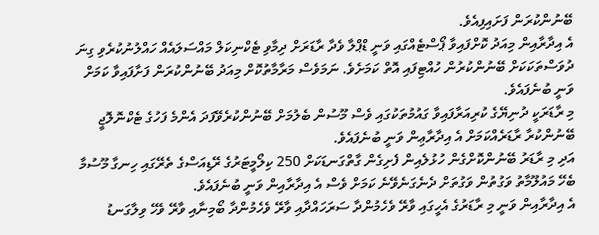ބޭނުންކުރަން ފަށައިފިއެވެ.
އެ އިދާރާއިން މިއަދު ކޮށްފައިވާ ޕޯސްޓެއްގައި ވަނީ ޑްޕްލާ ވެދާ ރާޑަރަށް ދިމާވި ޓެކްނިކަލް މައްސަލައެއް ހައްލުނުކުރެވި ގިނަ ދުވަސްތަކަކަށް ބޭނުންކުރުން ހުއްޓިފައި އޮތް ކަމަށެވެ. ނަމަވެސް މަރާމާތުކޮށް މިއަދު ބޭނުންކުރަން ފަށާފައިވާ ކަމަށް ވަނީ ބުނެފައެވެ.
މި ރާޑަރަކީ ދުނިޔޭގެ ކުރިއަރާފައިވާ ގައުމުތަކުގައި ވެސް މޫސުން ބެލުމަށް ބޭނުންކުރެވޭފަދަ އެންމެ ފަހުގެ ޓެކްނޮލޮޖީ ބޭނުންކުރާ ރާޑަރެއްކަމަށް އެ އިދާރާޢިން ވަނީ ބުނެފައެވެ.
އަދި މި ރާޑަރު ބޭނުންކޮށްގެން ހުޅުލެއިން ފެށިގެން ގާތްގަނޑަކަށް 250 ކިލޯމީޓަރުގެ ރޭޑިއަސްގެ ތެރޭގައި ހިނގާ މޫސުމާ ބެހޭ މައުލޫމާތު ވަގުތުން ވަގުތަށް ދެނެގަނެވޭނެ ކަމަށް ވެސް އެ އިދާރާއިން ވަނީ ބުނެފައެވެ.
އެ އިދާރާއިން ވަނީ މި ރާޑަރުގެ އެހީގައި ވާރޭ ވެހެމުންދާ ސަރަހައްދާއި ވާރޭ ވެހެމުންދާ ބޯމިނާއި ވާރޭ ވެހޭ ވިލާގަނޑު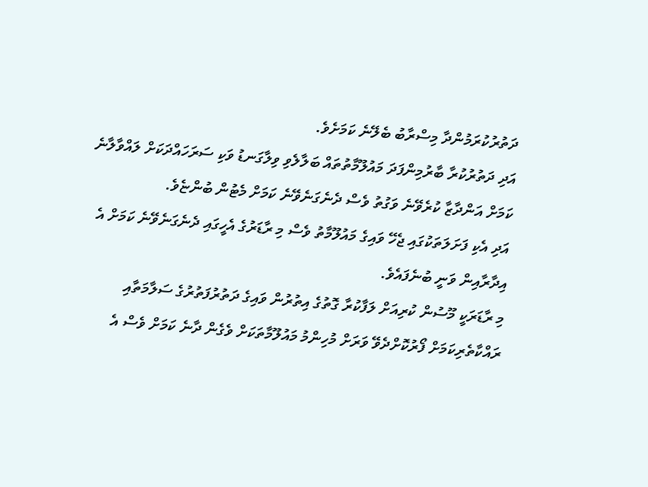ދަތުރުކުރަމުންދާ މިސްރާބު ބެލޭނެ ކަމަށެވެ.
އަދި ދަތުރުކުރާ ބާރުމިންފަދަ މައުލޫމާތުތައް ބަލާލެވި ވިލާގަނޑު ވަކި ސަރަހައްދަކަށް ލައްވާލާނެ ކަމަށް އަންދާޒާ ކުރެވޭނެ ވަގުތު ވެސް ދެނެގަނެވޭނެ ކަމަށް މެޓުން ބުންޏެވެ.
އަދި އެކި ފަށަލަތަކުގައި ޖެހޭ ވައިގެ މައުލޫމާތު ވެސް މި ރާޑަރުގެ އެހީގައި ދެނެގަނެވޭނެ ކަމަށް އެ އިދާރާއިން ވަނީ ބުނެފައެވެ.
މި ރާޑަރަކީ މޫސުން ކުރިއަށް ލަފާކުރާ ގޮތުގެ އިތުރުން ވައިގެ ދަތުރުފަތުރުގެ ސަލާމަތާއި ރައްކާތެރިކަމަށް ފޯރުކޮށްދެވޭ ވަރަށް މުހިންމު މައުލޫމާތަކަށް ވެގެން ދާނެ ކަމަށް ވެސް އެ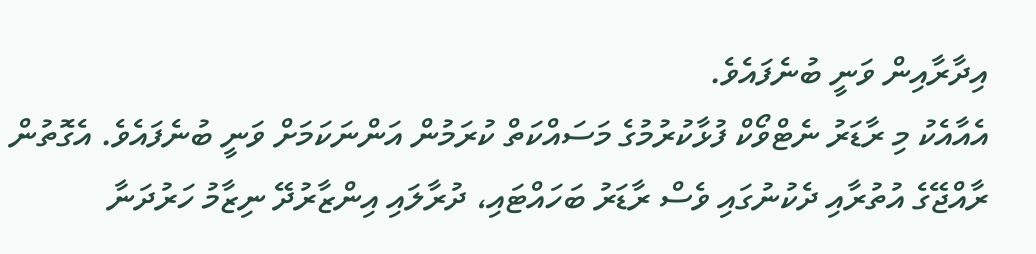އިދާރާއިން ވަނީ ބުނެފައެވެ.
އެއާއެކު މި ރާޑަރު ނެޓްވޯކް ފުޅާކުރުމުގެ މަސައްކަތް ކުރަމުން އަންނަކަމަށް ވަނީ ބުނެފައެވެ. އެގޮތުން ރާއްޖޭގެ އުތުރާއި ދެކުނުގައި ވެސް ރާޑަރު ބަހައްޓައި، ދުރާލައި އިންޒާރުދޭ ނިޒާމު ހަރުދަނާ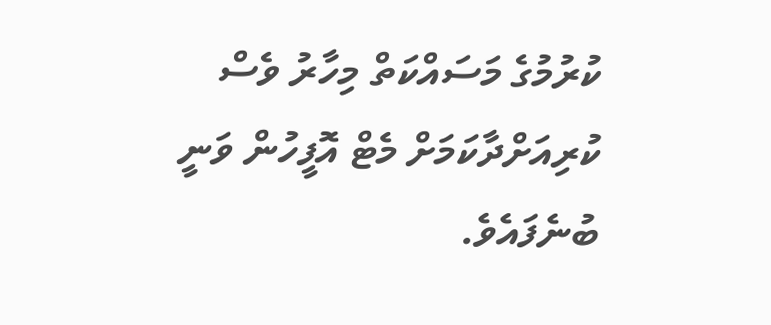ކުރުމުގެ މަސައްކަތް މިހާރު ވެސް ކުރިއަށްދާކަމަށް މެޓް އޮފީހުން ވަނީ ބުނެފައެވެ.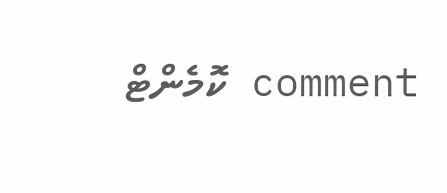comment ކޮމެންޓް